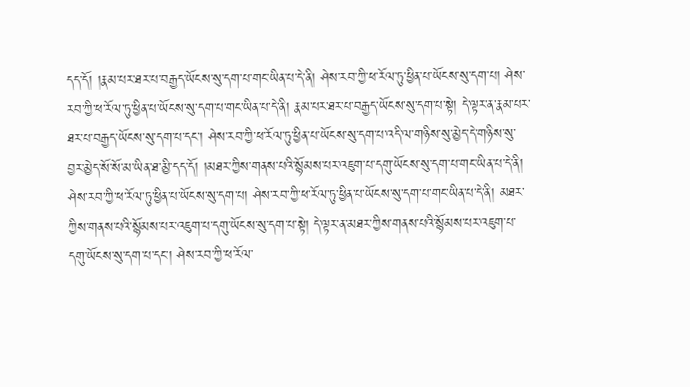དད་དོ། །རྣམ་པར་ཐར་པ་བརྒྱད་ཡོངས་སུ་དག་པ་གང་ཡིན་པ་དེ་ནི། ཤེས་རབ་ཀྱི་ཕ་རོལ་ཏུ་ཕྱིན་པ་ཡོངས་སུ་དག་པ། ཤེས་རབ་ཀྱི་ཕ་རོལ་ཏུ་ཕྱིན་པ་ཡོངས་སུ་དག་པ་གང་ཡིན་པ་དེ་ནི། རྣམ་པར་ཐར་པ་བརྒྱད་ཡོངས་སུ་དག་པ་སྟེ། དེ་ལྟར་ན་རྣམ་པར་ཐར་པ་བརྒྱད་ཡོངས་སུ་དག་པ་དང་། ཤེས་རབ་ཀྱི་ཕ་རོལ་ཏུ་ཕྱིན་པ་ཡོངས་སུ་དག་པ་འདི་ལ་གཉིས་སུ་མྱེད་དེ་གཉིས་སུ་བྱར་མྱེད་སོ་སོ་མ་ཡིན་ཐ་མྱི་དད་དོ། །མཐར་ཀྱིས་གནས་པའི་སྙོམས་པར་འཇུག་པ་དགུ་ཡོངས་སུ་དག་པ་གང་ཡིན་པ་དེ་ནི། ཤེས་རབ་ཀྱི་ཕ་རོལ་ཏུ་ཕྱིན་པ་ཡོངས་སུ་དག་པ། ཤེས་རབ་ཀྱི་ཕ་རོལ་ཏུ་ཕྱིན་པ་ཡོངས་སུ་དག་པ་གང་ཡིན་པ་དེ་ནི། མཐར་ཀྱིས་གནས་པའི་སྙོམས་པར་འཇུག་པ་དགུ་ཡོངས་སུ་དག་པ་སྟེ། དེ་ལྟར་ན་མཐར་ཀྱིས་གནས་པའི་སྙོམས་པར་འཇུག་པ་དགུ་ཡོངས་སུ་དག་པ་དང་། ཤེས་རབ་ཀྱི་ཕ་རོལ་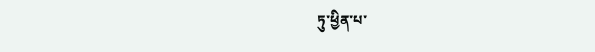ཏུ་ཕྱིན་པ་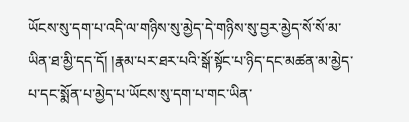ཡོངས་སུ་དག་པ་འདི་ལ་གཉིས་སུ་མྱེད་དེ་གཉིས་སུ་བྱར་མྱེད་སོ་སོ་མ་ཡིན་ཐ་མྱི་དད་དོ། །རྣམ་པར་ཐར་པའི་སྒོ་སྟོང་པ་ཉིད་དང་མཚན་མ་མྱེད་པ་དང་སྨོན་པ་མྱེད་པ་ཡོངས་སུ་དག་པ་གང་ཡིན་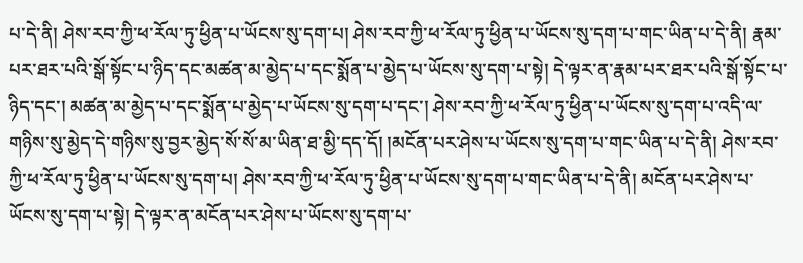པ་དེ་ནི། ཤེས་རབ་ཀྱི་ཕ་རོལ་ཏུ་ཕྱིན་པ་ཡོངས་སུ་དག་པ། ཤེས་རབ་ཀྱི་ཕ་རོལ་ཏུ་ཕྱིན་པ་ཡོངས་སུ་དག་པ་གང་ཡིན་པ་དེ་ནི། རྣམ་པར་ཐར་པའི་སྒོ་སྟོང་པ་ཉིད་དང་མཚན་མ་མྱེད་པ་དང་སྨོན་པ་མྱེད་པ་ཡོངས་སུ་དག་པ་སྟེ། དེ་ལྟར་ན་རྣམ་པར་ཐར་པའི་སྒོ་སྟོང་པ་ཉིད་དང་། མཚན་མ་མྱེད་པ་དང་སྨོན་པ་མྱེད་པ་ཡོངས་སུ་དག་པ་དང་། ཤེས་རབ་ཀྱི་ཕ་རོལ་ཏུ་ཕྱིན་པ་ཡོངས་སུ་དག་པ་འདི་ལ་གཉིས་སུ་མྱེད་དེ་གཉིས་སུ་བྱར་མྱེད་སོ་སོ་མ་ཡིན་ཐ་མྱི་དད་དོ། །མངོན་པར་ཤེས་པ་ཡོངས་སུ་དག་པ་གང་ཡིན་པ་དེ་ནི། ཤེས་རབ་ཀྱི་ཕ་རོལ་ཏུ་ཕྱིན་པ་ཡོངས་སུ་དག་པ། ཤེས་རབ་ཀྱི་ཕ་རོལ་ཏུ་ཕྱིན་པ་ཡོངས་སུ་དག་པ་གང་ཡིན་པ་དེ་ནི། མངོན་པར་ཤེས་པ་ཡོངས་སུ་དག་པ་སྟེ། དེ་ལྟར་ན་མངོན་པར་ཤེས་པ་ཡོངས་སུ་དག་པ་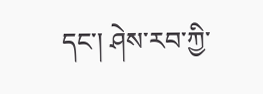དང་། ཤེས་རབ་ཀྱི་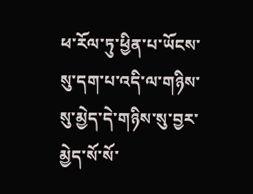ཕ་རོལ་ཏུ་ཕྱིན་པ་ཡོངས་སུ་དག་པ་འདི་ལ་གཉིས་སུ་མྱེད་དེ་གཉིས་སུ་བྱར་མྱེད་སོ་སོ་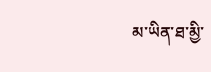མ་ཡིན་ཐ་མྱི་